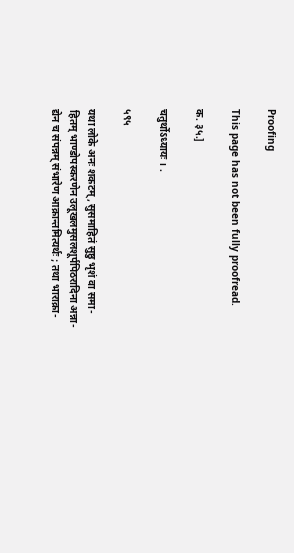Proofing

This page has not been fully proofread.

क. ३५.]

चतुर्थोऽध्यायः । .

५९५

यथा लोके अनः शकटम्, सुसमाहितं सुष्ठु भृशं वा समा-
हितम् भाण्डोपस्करणेन उलूखलमुसलशूर्पपिठरादिना अन्ना-
द्येन च संपन्नम् संभारेण आक्रान्तमित्यर्थः ; तथा भाराक्रा-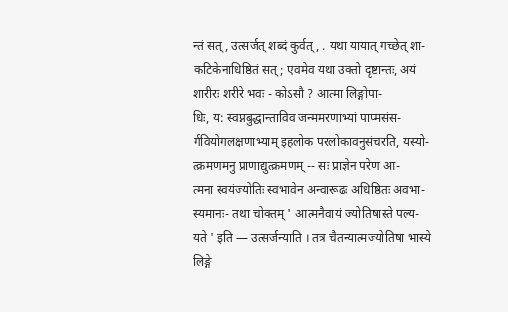न्तं सत्, उत्सर्जत् शब्दं कुर्वत्, . यथा यायात् गच्छेत् शा-
कटिकेनाधिष्ठितं सत्; एवमेव यथा उक्तो दृष्टान्तः, अयं
शारीरः शरीरे भवः - कोऽसौ ? आत्मा लिङ्गोपा-
धिः, य: स्वप्नबुद्धान्ताविव जन्ममरणाभ्यां पाप्मसंस-
र्गवियोगलक्षणाभ्याम् इहलोक परलोकावनुसंचरति, यस्यो-
त्क्रमणमनु प्राणाद्युत्क्रमणम् -- सः प्राज्ञेन परेण आ-
त्मना स्वयंज्योतिः स्वभावेन अन्वारूढः अधिष्ठितः अवभा-
स्यमानः- तथा चोक्तम् ' आत्मनैवायं ज्योतिषास्ते पल्य-
यते ' इति — उत्सर्जन्याति । तत्र चैतन्यात्मज्योतिषा भास्ये
लिङ्गे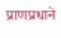प्राणप्रधाने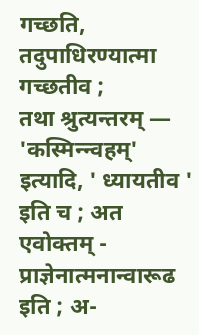गच्छति, तदुपाधिरण्यात्मा गच्छतीव ;
तथा श्रुत्यन्तरम् — 'कस्मिन्न्वहम्' इत्यादि, ' ध्यायतीव '
इति च ; अत एवोक्तम् - प्राज्ञेनात्मनान्वारूढ इति ; अ-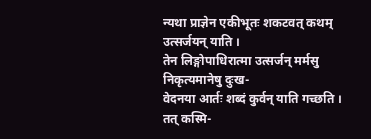न्यथा प्राज्ञेन एकीभूतः शकटवत् कथम् उत्सर्जयन् याति ।
तेन लिङ्गोपाधिरात्मा उत्सर्जन् मर्मसु निकृत्यमानेषु दुःख-
वेदनया आर्तः शब्दं कुर्वन् याति गच्छति । तत् कस्मि-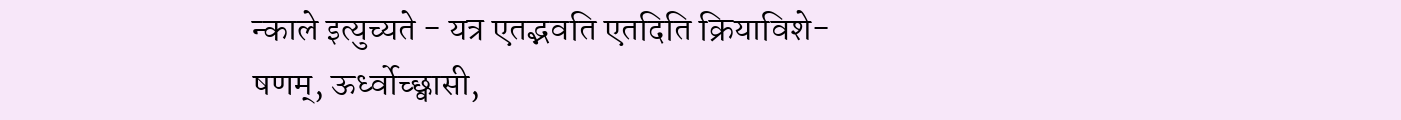न्काले इत्युच्यते - यत्र एतद्भवति एतदिति क्रियाविशे-
षणम्, ऊर्ध्वोच्छ्वासी,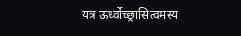यत्र ऊर्ध्वोच्छ्रासित्वमस्य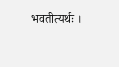भवतीत्यर्थः ।